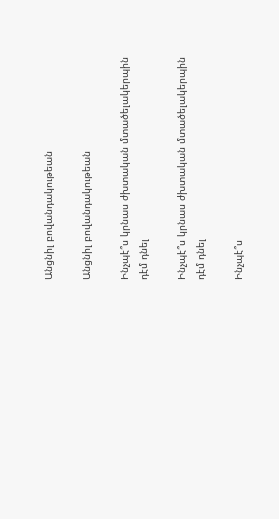Անցնիլ բովանդակութեան

Անցնիլ բովանդակութեան

Ինչպէ՞ս կրնաս ժխտական մտածելակերպին դէմ դնել

Ինչպէ՞ս կրնաս ժխտական մտածելակերպին դէմ դնել

Ինչպէ՞ս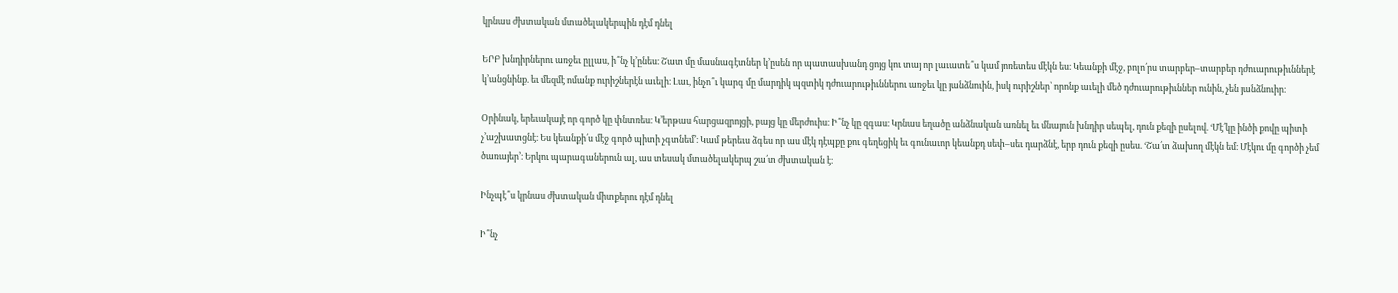կրնաս ժխտական մտածելակերպին դէմ դնել

ԵՐԲ խնդիրներու առջեւ ըլլաս, ի՞նչ կ’ընես։ Շատ մը մասնագէտներ կ’ըսեն որ պատասխանդ ցոյց կու տայ որ լաւատե՞ս կամ յոռետես մէկն ես։ Կեանքի մէջ, բոլո՛րս տարբեր–տարբեր դժուարութիւններէ կ’անցնինք. եւ մեզմէ ոմանք ուրիշներէն աւելի։ Լաւ, ինչո՞ւ կարգ մը մարդիկ պզտիկ դժուարութիւններու առջեւ կը յանձնուին, իսկ ուրիշներ՝ որոնք աւելի մեծ դժուարութիւններ ունին, չեն յանձնուիր։

Օրինակ, երեւակայէ որ գործ կը փնտռես։ Կ’երթաս հարցազրոյցի, բայց կը մերժուիս։ Ի՞նչ կը զգաս։ Կրնաս եղածը անձնական առնել եւ մնայուն խնդիր սեպել, դուն քեզի ըսելով. ‘Մէ՛կը ինծի քովը պիտի չ’աշխատցնէ։ Ես կեանքի՛ս մէջ գործ պիտի չգտնեմ’։ Կամ թերեւս ձգես որ աս մէկ դէպքը քու գեղեցիկ եւ գունաւոր կեանքդ սեփ–սեւ դարձնէ, երբ դուն քեզի ըսես. ‘Շա՛տ ձախող մէկն եմ։ Մէկու մը գործի չեմ ծառայեր’։ Երկու պարագաներուն ալ, աս տեսակ մտածելակերպ շա՛տ ժխտական է։

Ինչպէ՞ս կրնաս ժխտական միտքերու դէմ դնել

Ի՞նչ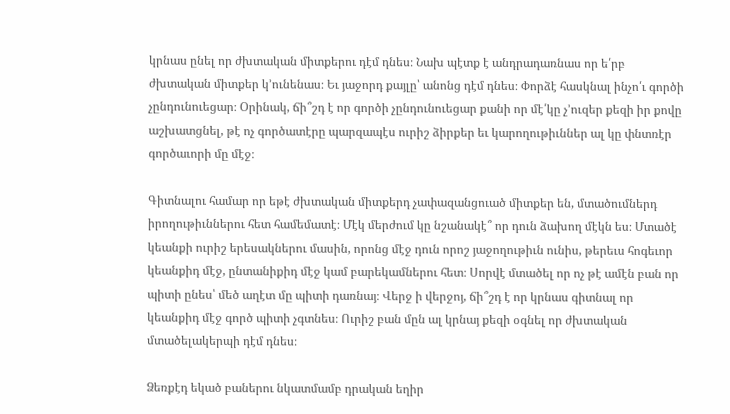կրնաս ընել որ ժխտական միտքերու դէմ դնես։ Նախ պէտք է անդրադառնաս որ ե՛րբ ժխտական միտքեր կ’ունենաս։ Եւ յաջորդ քայլը՝ անոնց դէմ դնես։ Փորձէ հասկնալ ինչո՛ւ գործի չընդունուեցար։ Օրինակ, ճի՞շդ է որ գործի չընդունուեցար քանի որ մէ՛կը չ’ուզեր քեզի իր քովը աշխատցնել, թէ ոչ գործատէրը պարզապէս ուրիշ ձիրքեր եւ կարողութիւններ ալ կը փնտռէր գործաւորի մը մէջ։

Գիտնալու համար որ եթէ ժխտական միտքերդ չափազանցուած միտքեր են, մտածումներդ իրողութիւններու հետ համեմատէ։ Մէկ մերժում կը նշանակէ՞ որ դուն ձախող մէկն ես։ Մտածէ կեանքի ուրիշ երեսակներու մասին, որոնց մէջ դուն որոշ յաջողութիւն ունիս, թերեւս հոգեւոր կեանքիդ մէջ, ընտանիքիդ մէջ կամ բարեկամներու հետ։ Սորվէ մտածել որ ոչ թէ ամէն բան որ պիտի ընես՝ մեծ աղէտ մը պիտի դառնայ։ Վերջ ի վերջոյ, ճի՞շդ է որ կրնաս գիտնալ որ կեանքիդ մէջ գործ պիտի չգտնես։ Ուրիշ բան մըն ալ կրնայ քեզի օգնել որ ժխտական մտածելակերպի դէմ դնես։

Ձեռքէդ եկած բաներու նկատմամբ դրական եղիր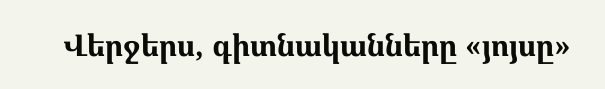Վերջերս, գիտնականները «յոյսը»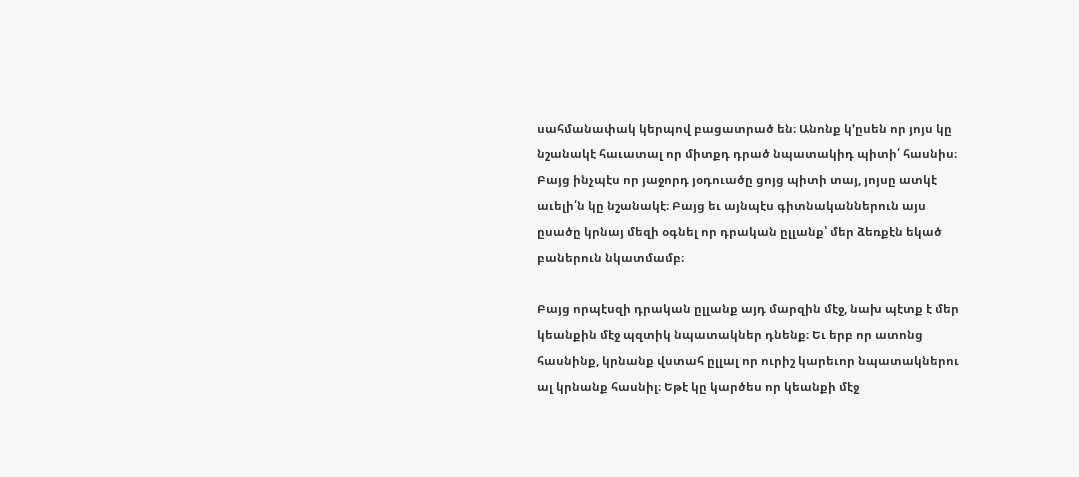սահմանափակ կերպով բացատրած են։ Անոնք կ’ըսեն որ յոյս կը նշանակէ հաւատալ որ միտքդ դրած նպատակիդ պիտի՛ հասնիս։ Բայց ինչպէս որ յաջորդ յօդուածը ցոյց պիտի տայ, յոյսը ատկէ աւելի՛ն կը նշանակէ։ Բայց եւ այնպէս գիտնականներուն այս ըսածը կրնայ մեզի օգնել որ դրական ըլլանք՝ մեր ձեռքէն եկած բաներուն նկատմամբ։

Բայց որպէսզի դրական ըլլանք այդ մարզին մէջ, նախ պէտք է մեր կեանքին մէջ պզտիկ նպատակներ դնենք։ Եւ երբ որ ատոնց հասնինք, կրնանք վստահ ըլլալ որ ուրիշ կարեւոր նպատակներու ալ կրնանք հասնիլ։ Եթէ կը կարծես որ կեանքի մէջ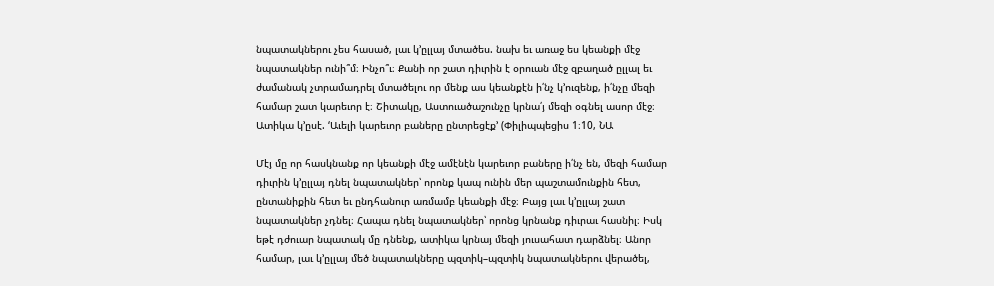նպատակներու չես հասած, լաւ կ’ըլլայ մտածես. նախ եւ առաջ ես կեանքի մէջ նպատակներ ունի՞մ։ Ինչո՞ւ։ Քանի որ շատ դիւրին է օրուան մէջ զբաղած ըլլալ եւ ժամանակ չտրամադրել մտածելու որ մենք աս կեանքէն ի՛նչ կ’ուզենք, ի՛նչը մեզի համար շատ կարեւոր է։ Շիտակը, Աստուածաշունչը կրնա՛յ մեզի օգնել ասոր մէջ։ Ատիկա կ’ըսէ. ‘Աւելի կարեւոր բաները ընտրեցէք’ (Փիլիպպեցիս 1։10, ՆԱ

Մէյ մը որ հասկնանք որ կեանքի մէջ ամէնէն կարեւոր բաները ի՛նչ են, մեզի համար դիւրին կ’ըլլայ դնել նպատակներ՝ որոնք կապ ունին մեր պաշտամունքին հետ, ընտանիքին հետ եւ ընդհանուր առմամբ կեանքի մէջ։ Բայց լաւ կ’ըլլայ շատ նպատակներ չդնել։ Հապա դնել նպատակներ՝ որոնց կրնանք դիւրաւ հասնիլ։ Իսկ եթէ դժուար նպատակ մը դնենք, ատիկա կրնայ մեզի յուսահատ դարձնել։ Անոր համար, լաւ կ’ըլլայ մեծ նպատակները պզտիկ–պզտիկ նպատակներու վերածել,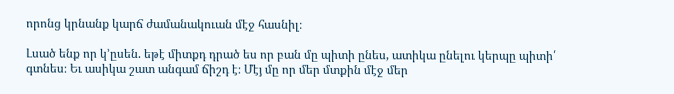որոնց կրնանք կարճ ժամանակուան մէջ հասնիլ։

Լսած ենք որ կ’ըսեն. եթէ միտքդ դրած ես որ բան մը պիտի ընես, ատիկա ընելու կերպը պիտի՛ գտնես։ Եւ ասիկա շատ անգամ ճիշդ է։ Մէյ մը որ մեր մտքին մէջ մեր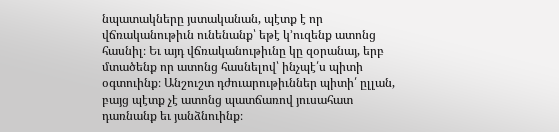նպատակները յստականան, պէտք է որ վճռականութիւն ունենանք՝ եթէ կ’ուզենք ատոնց հասնիլ։ Եւ այդ վճռականութիւնը կը զօրանայ, երբ մտածենք որ ատոնց հասնելով՝ ինչպէ՛ս պիտի օգտուինք։ Անշուշտ դժուարութիւններ պիտի՛ ըլլան, բայց պէտք չէ ատոնց պատճառով յուսահատ դառնանք եւ յանձնուինք։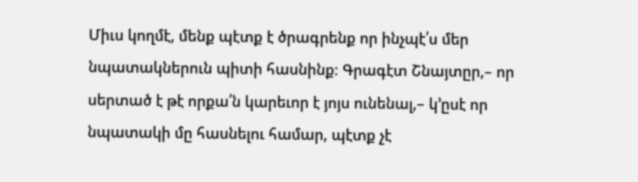Միւս կողմէ, մենք պէտք է ծրագրենք որ ինչպէ՛ս մեր նպատակներուն պիտի հասնինք։ Գրագէտ Շնայտըր,– որ սերտած է թէ որքա՛ն կարեւոր է յոյս ունենալ,– կ’ըսէ որ նպատակի մը հասնելու համար, պէտք չէ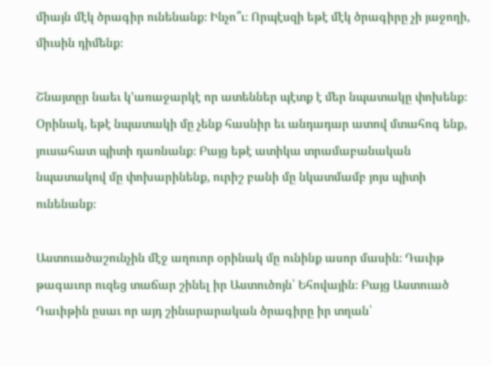միայն մէկ ծրագիր ունենանք։ Ինչո՞ւ։ Որպէսզի եթէ մէկ ծրագիրը չի յաջողի, միւսին դիմենք։

Շնայտըր նաեւ կ’առաջարկէ որ ատեններ պէտք է մեր նպատակը փոխենք։ Օրինակ, եթէ նպատակի մը չենք հասնիր եւ անդադար ատով մտահոգ ենք, յուսահատ պիտի դառնանք։ Բայց եթէ ատիկա տրամաբանական նպատակով մը փոխարինենք, ուրիշ բանի մը նկատմամբ յոյս պիտի ունենանք։

Աստուածաշունչին մէջ աղուոր օրինակ մը ունինք ասոր մասին։ Դաւիթ թագաւոր ուզեց տաճար շինել իր Աստուծոյն՝ Եհովային։ Բայց Աստուած Դաւիթին ըսաւ որ այդ շինարարական ծրագիրը իր տղան՝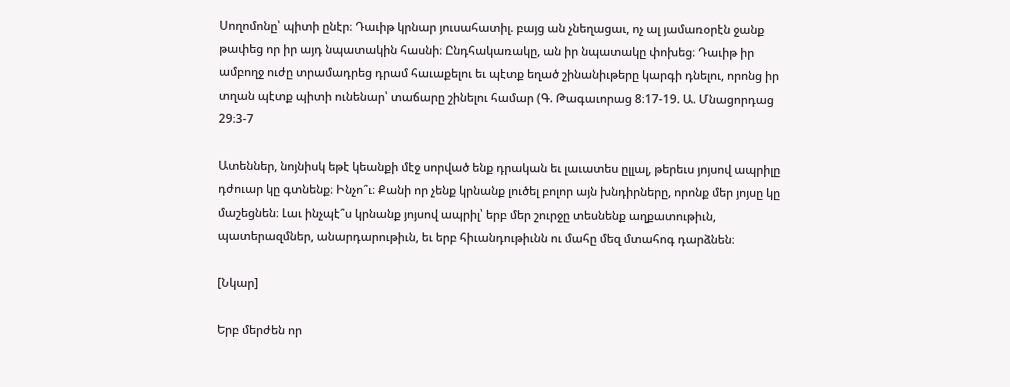Սողոմոնը՝ պիտի ընէր։ Դաւիթ կրնար յուսահատիլ. բայց ան չնեղացաւ, ոչ ալ յամառօրէն ջանք թափեց որ իր այդ նպատակին հասնի։ Ընդհակառակը, ան իր նպատակը փոխեց։ Դաւիթ իր ամբողջ ուժը տրամադրեց դրամ հաւաքելու եւ պէտք եղած շինանիւթերը կարգի դնելու, որոնց իր տղան պէտք պիտի ունենար՝ տաճարը շինելու համար (Գ. Թագաւորաց 8։17-19. Ա. Մնացորդաց 29։3-7

Ատեններ, նոյնիսկ եթէ կեանքի մէջ սորված ենք դրական եւ լաւատես ըլլալ, թերեւս յոյսով ապրիլը դժուար կը գտնենք։ Ինչո՞ւ։ Քանի որ չենք կրնանք լուծել բոլոր այն խնդիրները, որոնք մեր յոյսը կը մաշեցնեն։ Լաւ ինչպէ՞ս կրնանք յոյսով ապրիլ՝ երբ մեր շուրջը տեսնենք աղքատութիւն, պատերազմներ, անարդարութիւն, եւ երբ հիւանդութիւնն ու մահը մեզ մտահոգ դարձնեն։

[Նկար]

Երբ մերժեն որ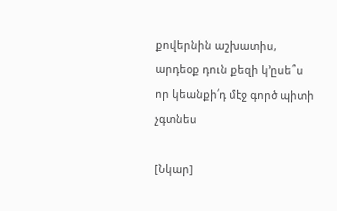քովերնին աշխատիս, արդեօք դուն քեզի կ’ըսե՞ս որ կեանքի՛դ մէջ գործ պիտի չգտնես

[Նկար]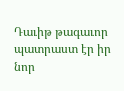Դաւիթ թագաւոր պատրաստ էր իր նոր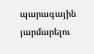պարագային յարմարելու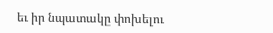եւ իր նպատակը փոխելու